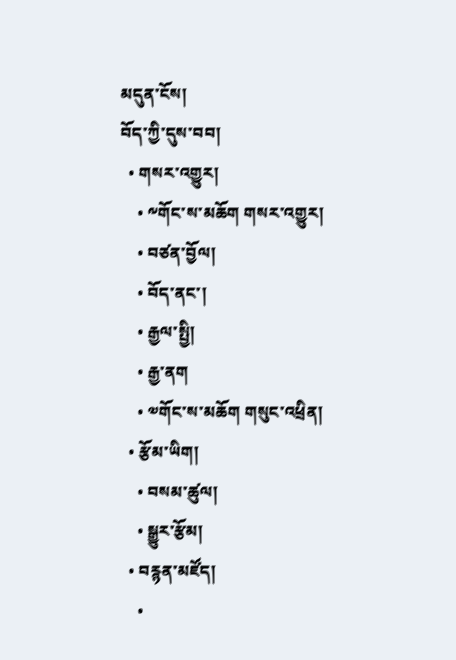མདུན་ངོས།
བོད་ཀྱི་དུས་བབ།
  • གསར་འགྱུར།
    • ༸གོང་ས་མཆོག གསར་འགྱུར།
    • བཙན་བྱོལ།
    • བོད་ནང་།
    • རྒྱལ་སྤྱི།
    • རྒྱ་ནག
    • ༧གོང་ས་མཆོག གསུང་འཕྲིན།
  • རྩོམ་ཡིག།
    • བསམ་ཚུལ།
    • སྒྱུར་རྩོམ།
  • བརྙན་མཛོད།
    •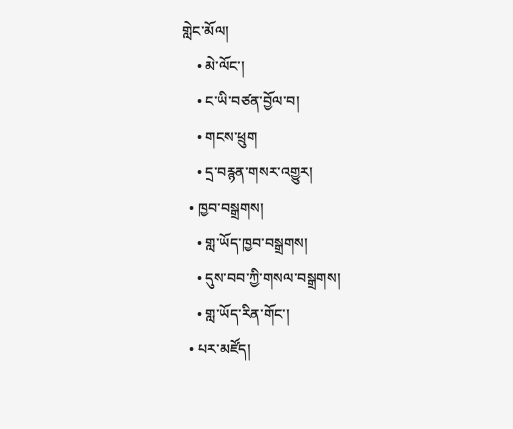གླེང་མོལ།
    • མེ་ལོང་།
    • ང་ཡི་བཙན་བྱོལ་བ།
    • གངས་ཕྲུག
    • དྲ་བརྙན་གསར་འགྱུར།
  • ཁྱབ་བསྒྲགས།
    • གླ་ཡོད་ཁྱབ་བསྒྲགས།
    • དུས་བབ་ཀྱི་གསལ་བསྒྲགས།
    • གླ་ཡོད་རིན་གོང་།
  • པར་མཛོད།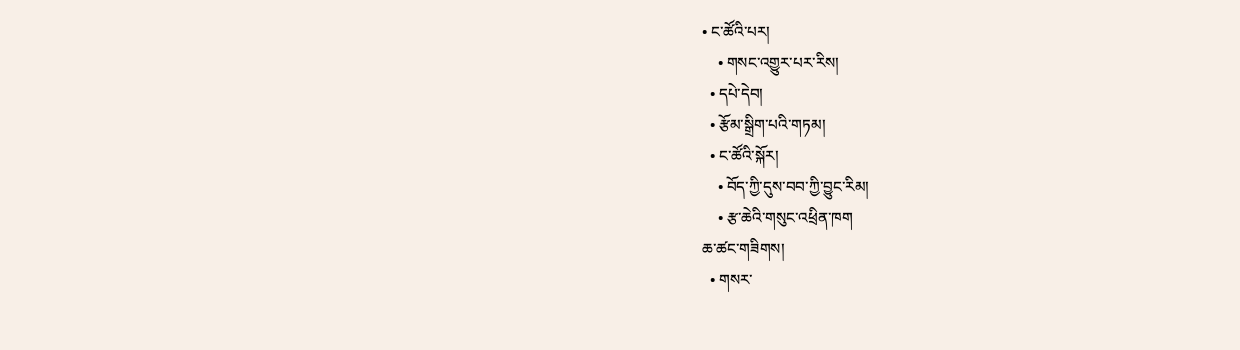• ང་ཚོའི་པར།
    • གསང་འགྱུར་པར་རིས།
  • དཔེ་དེབ།
  • རྩོམ་སྒྲིག་པའི་གཏམ།
  • ང་ཚོའི་སྐོར།
    • བོད་ཀྱི་དུས་བབ་ཀྱི་བྱུང་རིམ།
    • རྩ་ཆེའི་གསུང་འཕྲིན་ཁག
ཆ་ཚང་གཟིགས།
  • གསར་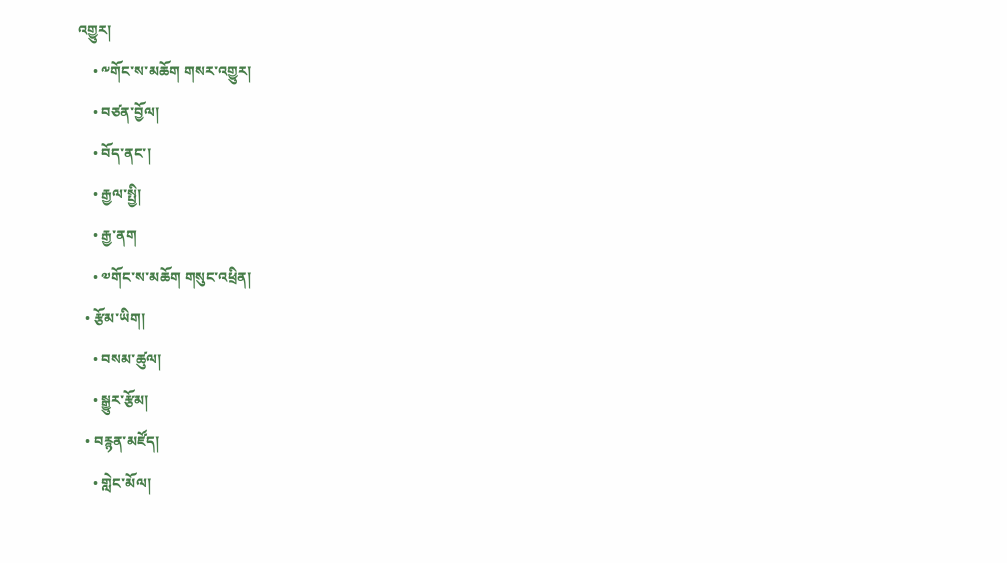འགྱུར།
    • ༸གོང་ས་མཆོག གསར་འགྱུར།
    • བཙན་བྱོལ།
    • བོད་ནང་།
    • རྒྱལ་སྤྱི།
    • རྒྱ་ནག
    • ༧གོང་ས་མཆོག གསུང་འཕྲིན།
  • རྩོམ་ཡིག།
    • བསམ་ཚུལ།
    • སྒྱུར་རྩོམ།
  • བརྙན་མཛོད།
    • གླེང་མོལ།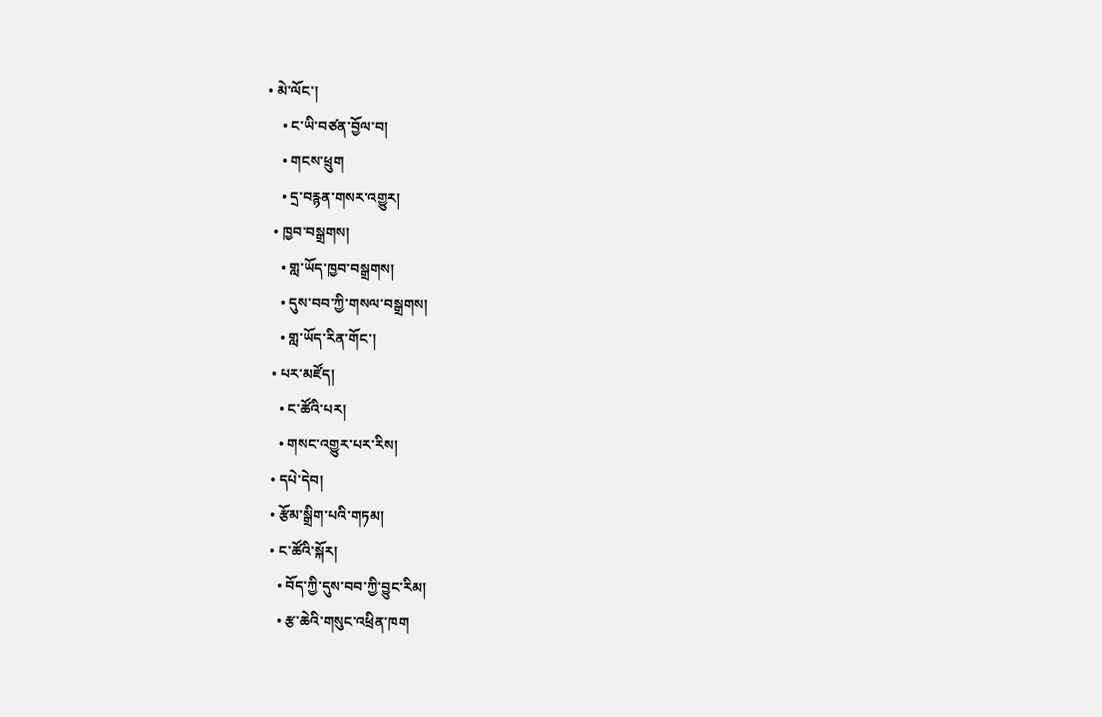• མེ་ལོང་།
    • ང་ཡི་བཙན་བྱོལ་བ།
    • གངས་ཕྲུག
    • དྲ་བརྙན་གསར་འགྱུར།
  • ཁྱབ་བསྒྲགས།
    • གླ་ཡོད་ཁྱབ་བསྒྲགས།
    • དུས་བབ་ཀྱི་གསལ་བསྒྲགས།
    • གླ་ཡོད་རིན་གོང་།
  • པར་མཛོད།
    • ང་ཚོའི་པར།
    • གསང་འགྱུར་པར་རིས།
  • དཔེ་དེབ།
  • རྩོམ་སྒྲིག་པའི་གཏམ།
  • ང་ཚོའི་སྐོར།
    • བོད་ཀྱི་དུས་བབ་ཀྱི་བྱུང་རིམ།
    • རྩ་ཆེའི་གསུང་འཕྲིན་ཁག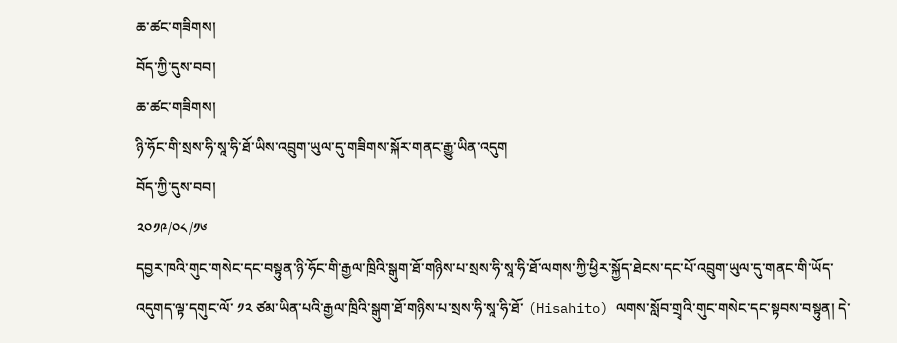ཆ་ཚང་གཟིགས།
བོད་ཀྱི་དུས་བབ།
ཆ་ཚང་གཟིགས།
ཉི་ཧོང་གི་སྲས་ཧི་སཱ་ཧི་ཐོ་ཡིས་འབྲུག་ཡུལ་དུ་གཟིགས་སྐོར་གནང་རྒྱུ་ཡིན་འདུག
བོད་ཀྱི་དུས་བབ།
༢༠༡༩/༠༨/༡༦
དབྱར་ཁའི་གུང་གསེང་དང་བསྟུན་ཉི་ཧོང་གི་རྒྱལ་ཁྲིའི་སྒུག་ཐོ་གཉིས་པ་སྲས་ཧི་སཱ་ཧི་ཐོ་ལགས་ཀྱི་ཕྱིར་སྐྱོད་ཐེངས་དང་པོ་འབྲུག་ཡུལ་དུ་གནང་གི་ཡོད་འདུགད་ལྟ་དགུང་ལོ་ ༡༢ ཙམ་ཡིན་པའི་རྒྱལ་ཁྲིའི་སྒུག་ཐོ་གཉིས་པ་སྲས་ཧི་སཱ་ཧི་ཐོ་ (Hisahito) ལགས་སློབ་གྲྭའི་གུང་གསེང་དང་སྟབས་བསྟུན། དེ་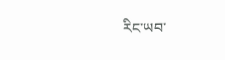རིང་ཡབ་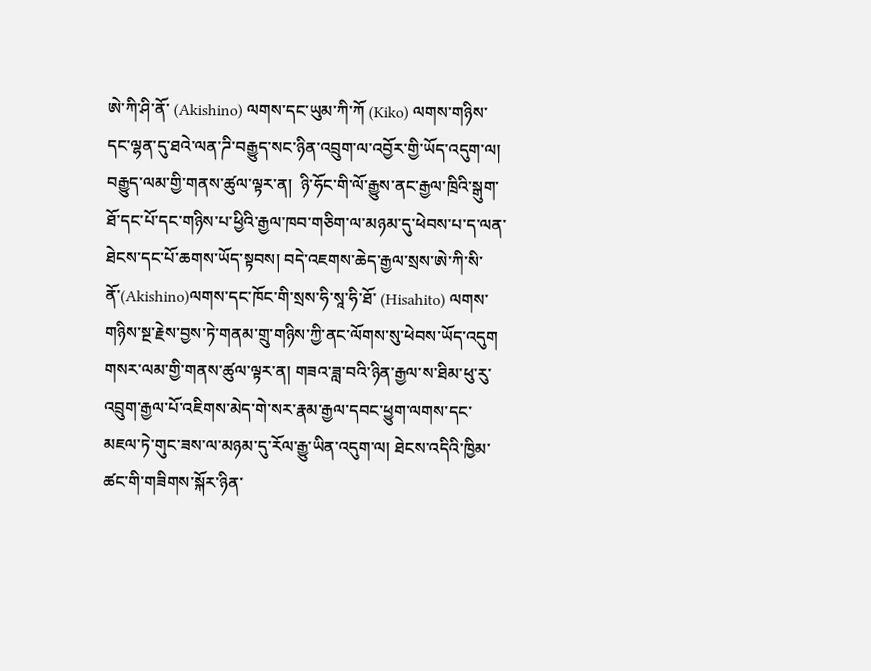ཨེ་ཀི་ཤི་ནོ་ (Akishino) ལགས་དང་ཡུམ་ཀི་ཀོ (Kiko) ལགས་གཉིས་དང་ལྷན་དུ་ཐའེ་ལན་ཌི་བརྒྱུད་སང་ཉིན་འབྲུག་ལ་འབྱོར་གྱི་ཡོད་འདུག་ལ། བརྒྱུད་ལམ་གྱི་གནས་ཚུལ་ལྟར་ན།  ཉི་ཧོང་གི་ལོ་རྒྱུས་ནང་རྒྱལ་ཁྲིའི་སྒུག་ཐོ་དང་པོ་དང་གཉིས་པ་ཕྱིའི་རྒྱལ་ཁབ་གཅིག་ལ་མཉམ་དུ་ཕེབས་པ་ད་ལན་ཐེངས་དང་པོ་ཆགས་ཡོད་སྟབས། བདེ་འཇགས་ཆེད་རྒྱལ་སྲས་ཨེ་ཀི་སི་ནོ་(Akishino)ལགས་དང་ཁོང་གི་སྲས་ཧི་སཱ་ཧི་ཐོ་ (Hisahito) ལགས་གཉིས་སྔ་རྗེས་བྱས་ཏེ་གནམ་གྲུ་གཉིས་ཀྱི་ནང་ལོགས་སུ་ཕེབས་ཡོད་འདུག
གསར་ལམ་གྱི་གནས་ཚུལ་ལྟར་ན། གཟའ་ཟླ་བའི་ཉིན་རྒྱལ་ས་ཐིམ་ཕུ་རུ་འབྲུག་རྒྱལ་པོ་འཇིགས་མེད་གེ་སར་རྣམ་རྒྱལ་དབང་ཕྱུག་ལགས་དང་མཇལ་ཏེ་གུང་ཟས་ལ་མཉམ་དུ་རོལ་རྒྱུ་ཡིན་འདུག་ལ། ཐེངས་འདིའི་ཁྱིམ་ཚང་གི་གཟིགས་སྐོར་ཉིན་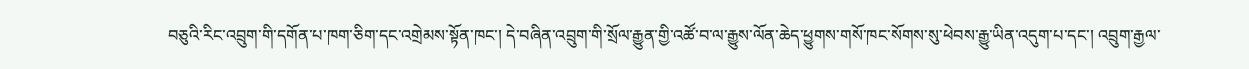བཅུའི་རིང་འབྲུག་གི་དགོན་པ་ཁག་ཅིག་དང་འགྲེམས་སྟོན་ཁང་། དེ་བཞིན་འབྲུག་གི་སྲོལ་རྒྱུན་གྱི་འཚོ་བ་ལ་རྒྱུས་ལོན་ཆེད་ཕྱུགས་གསོ་ཁང་སོགས་སུ་ཕེབས་རྒྱུ་ཡིན་འདུག་པ་དང་། འབྲུག་རྒྱལ་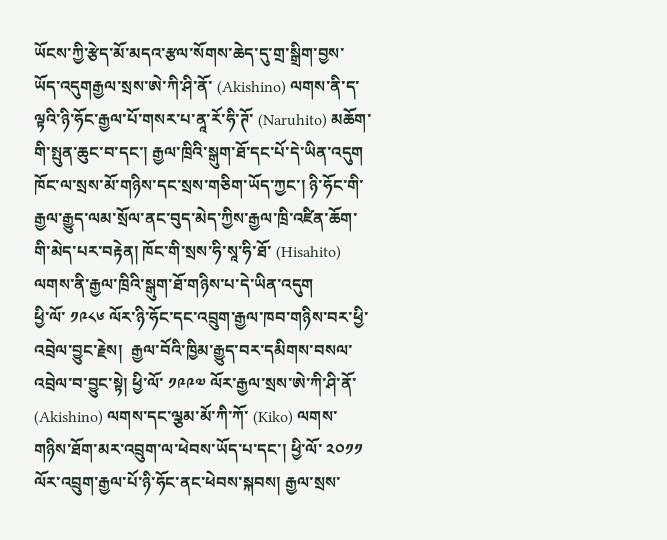ཡོངས་ཀྱི་རྩེད་མོ་མདའ་རྩལ་སོགས་ཆེད་དུ་གྲ་སྒྲིག་བྱས་ཡོད་འདུགརྒྱལ་སྲས་ཨེ་ཀི་ཤི་ནོ་ (Akishino) ལགས་ནི་ད་ལྟའི་ཉི་ཧོང་རྒྱལ་པོ་གསར་པ་ནཱ་རོ་ཧི་ཊོ་ (Naruhito) མཆོག་གི་སྤུན་ཆུང་བ་དང་། རྒྱལ་ཁྲིའི་སྒུག་ཐོ་དང་པོ་དེ་ཡིན་འདུག ཁོང་ལ་སྲས་མོ་གཉིས་དང་སྲས་གཅིག་ཡོད་ཀྱང་། ཉི་ཧོང་གི་རྒྱལ་རྒྱུད་ལམ་སྲོལ་ནང་བུད་མེད་ཀྱིས་རྒྱལ་ཁྲི་འཛིན་ཆོག་གི་མེད་པར་བརྟེན། ཁོང་གི་སྲས་ཧི་སཱ་ཧི་ཐོ་ (Hisahito) ལགས་ནི་རྒྱལ་ཁྲིའི་སྒུག་ཐོ་གཉིས་པ་དེ་ཡིན་འདུག
ཕྱི་ལོ་ ༡༩༨༦ ལོར་ཉི་ཧོང་དང་འབྲུག་རྒྱལ་ཁབ་གཉིས་བར་ཕྱི་འབྲེལ་བྱུང་རྗེས།  རྒྱལ་བོའི་ཁྱིམ་རྒྱུད་བར་དམིགས་བསལ་འབྲེལ་བ་བྱུང་སྟེ། ཕྱི་ལོ་ ༡༩༩༧ ལོར་རྒྱལ་སྲས་ཨེ་ཀི་ཤི་ནོ་ (Akishino) ལགས་དང་ལྕམ་མོ་ཀི་ཀོ་ (Kiko) ལགས་གཉིས་ཐོག་མར་འབྲུག་ལ་ཕེབས་ཡོད་པ་དང་། ཕྱི་ལོ་ ༢༠༡༡ ལོར་འབྲུག་རྒྱལ་པོ་ཉི་ཧོང་ནང་ཕེབས་སྐབས། རྒྱལ་སྲས་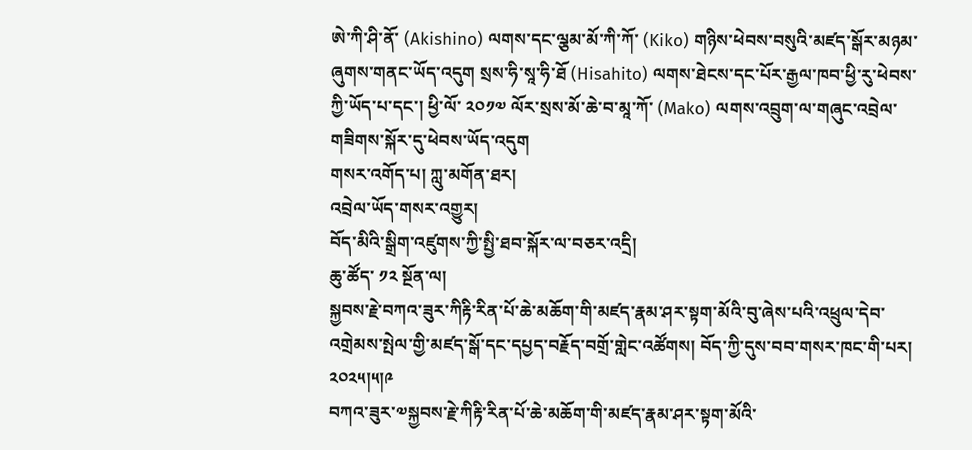ཨེ་ཀི་ཤི་ནོ་ (Akishino) ལགས་དང་ལྕམ་མོ་ཀི་ཀོ་ (Kiko) གཉིས་ཕེབས་བསུའི་མཛད་སྒོར་མཉམ་ཞུགས་གནང་ཡོད་འདུག སྲས་ཧི་སཱ་ཧི་ཐོ (Hisahito) ལགས་ཐེངས་དང་པོར་རྒྱལ་ཁབ་ཕྱི་རུ་ཕེབས་ཀྱི་ཡོད་པ་དང་། ཕྱི་ལོ་ ༢༠༡༧ ལོར་སྲས་མོ་ཆེ་བ་མཱ་ཀོ་ (Mako) ལགས་འབྲུག་ལ་གཞུང་འབྲེལ་གཟིགས་སྐོར་དུ་ཕེབས་ཡོད་འདུག
གསར་འགོད་པ། ཀླུ་མགོན་ཐར།
འབྲེལ་ཡོད་གསར་འགྱུར།
བོད་མིའི་སྒྲིག་འཛུགས་ཀྱི་སྤྱི་ཐབ་སྐོར་ལ་བཅར་འདྲི།
ཆུ་ཚོད་ ༡༢ སྔོན་ལ།
སྐྱབས་རྗེ་བཀའ་ཟུར་ཀིརྟི་རིན་པོ་ཆེ་མཆོག་གི་མཛད་རྣམ་ཤར་སྟག་མོའི་བུ་ཞེས་པའི་འཕྲུལ་དེབ་འགྲེམས་སྤེལ་གྱི་མཛད་སྒོ་དང་དཔྱད་བརྗོད་བགྲོ་གླེང་འཚོགས། བོད་ཀྱི་དུས་བབ་གསར་ཁང་གི་པར། ༢༠༢༥།༥།༩
བཀའ་ཟུར་༧སྐྱབས་རྗེ་ཀིརྟི་རིན་པོ་ཆེ་མཆོག་གི་མཛད་རྣམ་ཤར་སྟག་མོའི་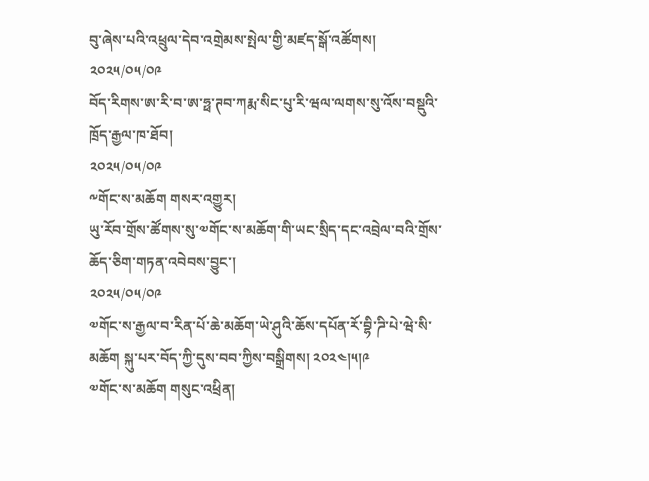བུ་ཞེས་པའི་འཕྲུལ་དེབ་འགྲེམས་སྤེལ་གྱི་མཛད་སྒོ་འཚོགས།
༢༠༢༥/༠༥/༠༩
བོད་རིགས་ཨ་རི་བ་ཨ་ཧྥ་ཊབ་ཀརྨ་སིང་པུ་རི་ཝལ་ལགས་སུ་འོས་བསྡུའི་ཁྲོད་རྒྱལ་ཁ་ཐོབ།
༢༠༢༥/༠༥/༠༩
༸གོང་ས་མཆོག གསར་འགྱུར།
ཡུ་རོབ་གྲོས་ཚོགས་སུ་༧གོང་ས་མཆོག་གི་ཡང་སྲིད་དང་འབྲེལ་བའི་གྲོས་ཆོད་ཅིག་གཏན་འབེབས་བྱུང་།
༢༠༢༥/༠༥/༠༩
༧གོང་ས་རྒྱལ་བ་རིན་པོ་ཆེ་མཆོག་ཡེ་ཤུའི་ཆོས་དཔོན་རོ་བྷི་ཌི་པེ་ཝེ་སི་མཆོག སྐུ་པར་བོད་ཀྱི་དུས་བབ་ཀྱིས་བསྒྲིགས། ༢༠༢༤།༥།༩
༧གོང་ས་མཆོག གསུང་འཕྲིན།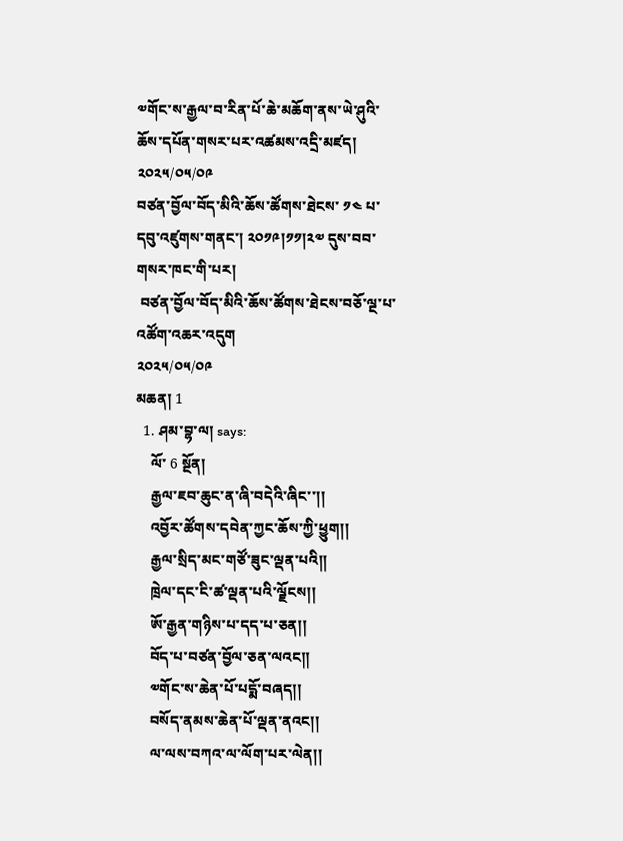༧གོང་ས་རྒྱལ་བ་རིན་པོ་ཆེ་མཆོག་ནས་ཡེ་ཤུའི་ཆོས་དཔོན་གསར་པར་འཚམས་འདྲི་མཛད།
༢༠༢༥/༠༥/༠༩
བཙན་བྱོལ་བོད་མིའི་ཆོས་ཚོགས་ཐེངས་ ༡༤ པ་དབུ་འཛུགས་གནང་། ༢༠༡༩།༡༡།༢༧ དུས་བབ་གསར་ཁང་གི་པར།
 བཙན་བྱོལ་བོད་མིའི་ཆོས་ཚོགས་ཐེངས་བཅོ་ལྔ་པ་འཚོག་འཆར་འདུག
༢༠༢༥/༠༥/༠༩
མཆན། 1
  1. ཤམ་བྷ་ལ། says:
    ལོ་ 6 སྔོན།
    རྒྱལ་ཇབ་ཆུང་ན་ཞི་བདེའི་ཞིང་་།།
    འབྱོར་ཚོགས་དབེན་ཀྱང་ཆོས་ཀྱི་ཕྱུག།།
    རྒྱལ་སྲིད་མང་གཙོ་ཟུང་ལྡན་པའི།།
    ཁྲེལ་དང་ངི་ཚ་ལྡན་པའི་ལྗོངས།།
    ཨོ་རྒྱན་གཉིས་པ་དད་པ་ཅན།།
    བོད་པ་བཙན་བྱོལ་ཅན་ལའང།།
    ༧གོང་ས་ཆེན་པོ་པདྨོ་བཞད།།
    བསོད་ནམས་ཆེན་པོ་ལྡན་ནའང།།
    ལ་ལས་བཀའ་ལ་ལོག་པར་ལེན།།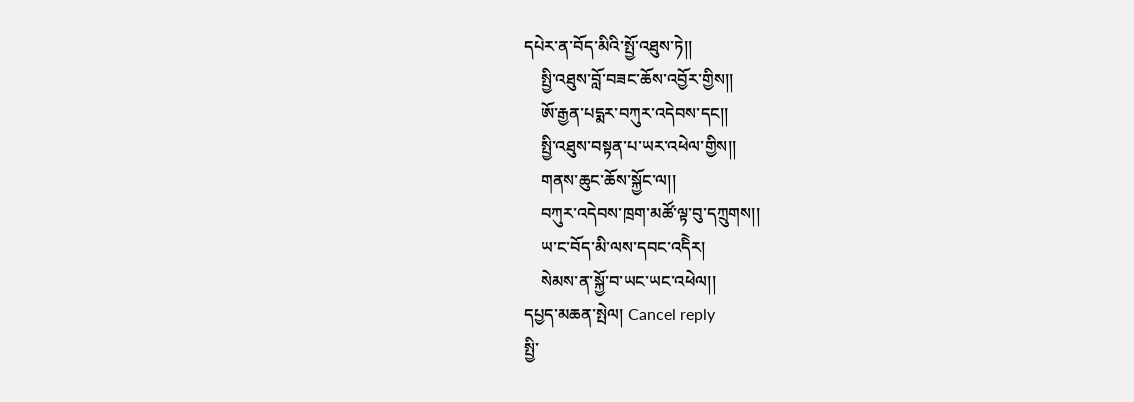དཔེར་ན་བོད་མིའི་སྤྱོ་འཐུས་ཏེ།།
    སྤྱི་འཐུས་བློ་བཟང་ཆོས་འབྱོར་གྱིས།།
    ཨོ་རྒྱན་པདྨར་བཀུར་འདེབས་དང།།
    སྤྱི་འཐུས་བསྟན་པ་ཡར་འཕེལ་གྱིས།།
    གནས་ཆུང་ཆོས་སྐྱོང་ལ།།
    བཀུར་འདེབས་ཁྲག་མཚོ་ལྟ་བུ་དཀྲུགས།།
    ཡ་ང་བོད་མི་ལས་དབང་འདིེར།
    སེམས་ན་སྐྱོ་བ་ཡང་ཡང་འཕེལ།།
དཔྱད་མཆན་སྤེལ། Cancel reply
སྤྱི་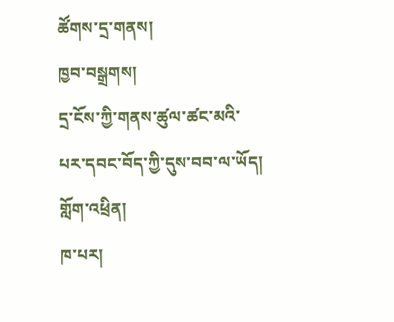ཚོགས་དྲ་གནས།
ཁྱབ་བསྒྲགས།
དྲ་ངོས་ཀྱི་གནས་ཚུལ་ཚང་མའི་པར་དབང་བོད་ཀྱི་དུས་བབ་ལ་ཡོད།
གློག་འཕྲིན།
ཁ་པར།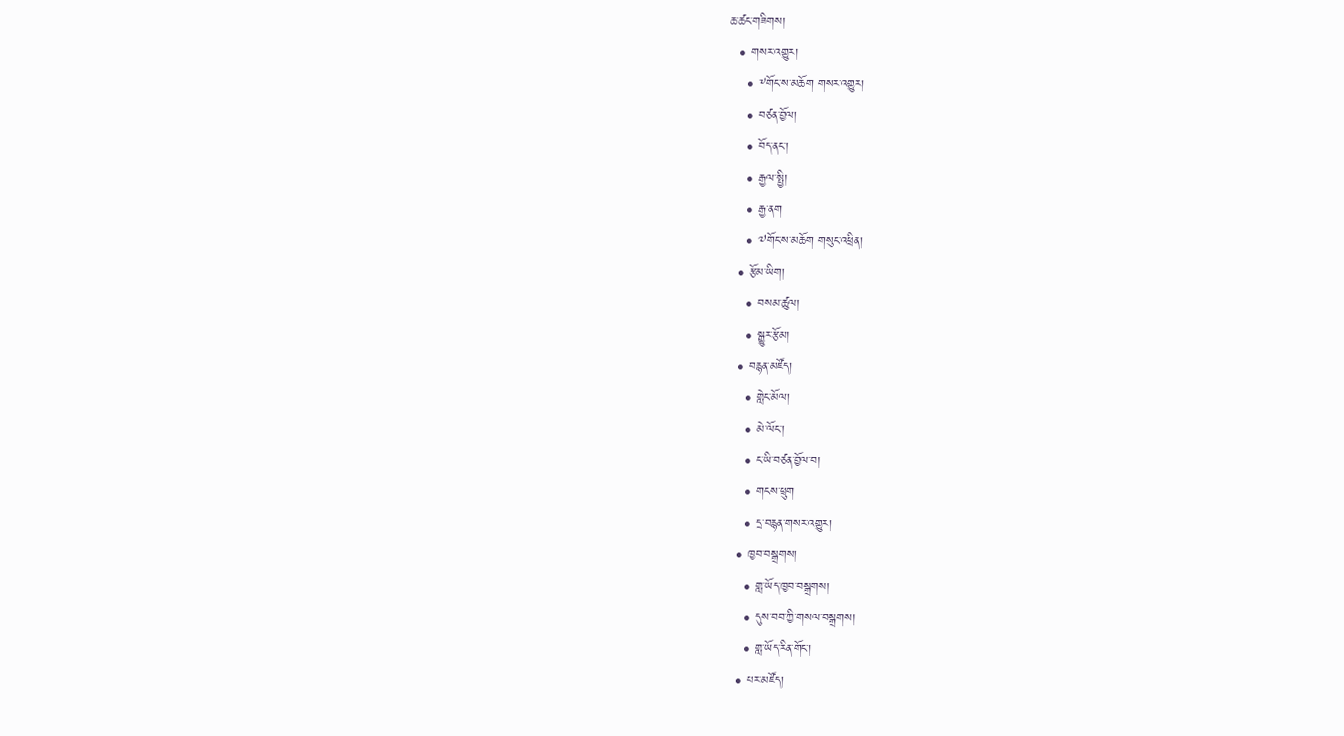ཆ་ཚང་གཟིགས།
  • གསར་འགྱུར།
    • ༸གོང་ས་མཆོག གསར་འགྱུར།
    • བཙན་བྱོལ།
    • བོད་ནང་།
    • རྒྱལ་སྤྱི།
    • རྒྱ་ནག
    • ༧གོང་ས་མཆོག གསུང་འཕྲིན།
  • རྩོམ་ཡིག།
    • བསམ་ཚུལ།
    • སྒྱུར་རྩོམ།
  • བརྙན་མཛོད།
    • གླེང་མོལ།
    • མེ་ལོང་།
    • ང་ཡི་བཙན་བྱོལ་བ།
    • གངས་ཕྲུག
    • དྲ་བརྙན་གསར་འགྱུར།
  • ཁྱབ་བསྒྲགས།
    • གླ་ཡོད་ཁྱབ་བསྒྲགས།
    • དུས་བབ་ཀྱི་གསལ་བསྒྲགས།
    • གླ་ཡོད་རིན་གོང་།
  • པར་མཛོད།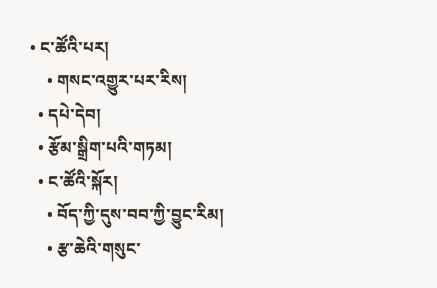• ང་ཚོའི་པར།
    • གསང་འགྱུར་པར་རིས།
  • དཔེ་དེབ།
  • རྩོམ་སྒྲིག་པའི་གཏམ།
  • ང་ཚོའི་སྐོར།
    • བོད་ཀྱི་དུས་བབ་ཀྱི་བྱུང་རིམ།
    • རྩ་ཆེའི་གསུང་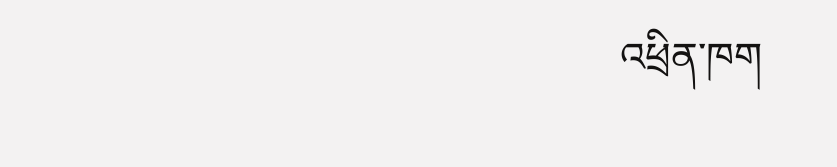འཕྲིན་ཁག